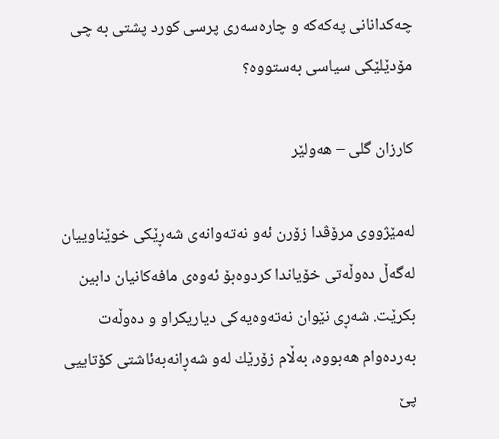چەكدانانی پەكەكە و چارەسەری پرسی كورد پشتی بە چی مۆدێلێكی سیاسی بەستووە؟

كارزان گلی – هه‌ولێر

له‌مێژووی مرۆڤدا زۆرن ئه‌و نه‌ته‌وانه‌ی شه‌ڕێكی خوێناوییان له‌گه‌ڵ ده‌وڵه‌تی خۆیاندا كردوه‌بۆ ئه‌وه‌ی مافه‌كانیان دابین بكرێت. شه‌ڕی نێوان نه‌ته‌وه‌یه‌كی دیاریکراو و ده‌وڵه‌ت به‌رده‌وام هه‌بووه‌، به‌ڵام زۆرێك له‌و شه‌ڕانه‌به‌ئاشتی كۆتاییی پێ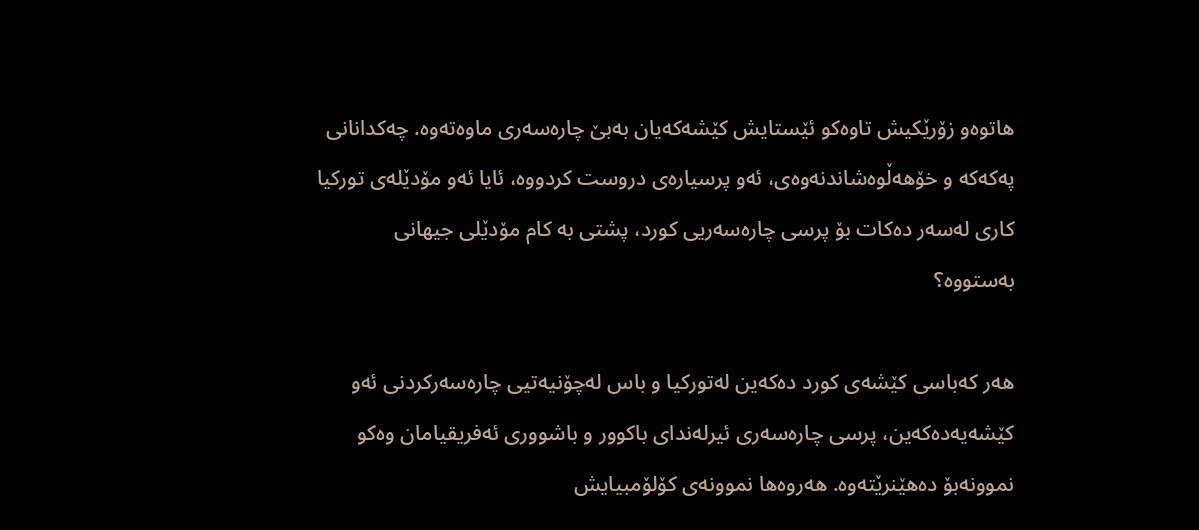هاتوه‌و زۆرێكیش تاوه‌كو ئێستایش كێشه‌كەیان به‌بێ چاره‌سه‌ری ماوه‌ته‌وه‌. چەكدانانی پەكەكە و خۆهەڵوەشاندنەوەی، ئەو پرسیارەی دروست كردووە، ئایا ئەو مۆدێلەی توركیا كاری لەسەر دەكات بۆ پرسی چارەسەریی كورد، پشتی بە كام مۆدێلی جیهانی بەستووە؟

هه‌ر كه‌باسی كێشه‌ی كورد ده‌كه‌ین له‌توركیا و باس له‌چۆنیه‌تیی چاره‌سه‌ركردنی ئه‌و كێشه‌یه‌ده‌كه‌ین، پرسی چاره‌سه‌ری ئیرله‌ندای باكوور و باشووری ئه‌فریقیامان وه‌كو نموونه‌بۆ ده‌هێنرێته‌وه‌. هه‌روه‌ها نموونه‌ی كۆلۆمبیایش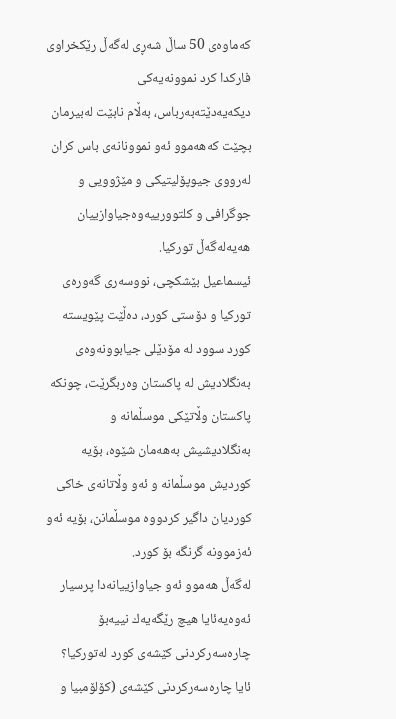كه‌ماوه‌ی 50 ساڵ شه‌ڕی له‌گه‌ڵ رێكخراوی فاركدا كرد نموونه‌یه‌كی دیكه‌یه‌دێته‌به‌رباس، به‌ڵام نابێت له‌بیرمان بچێت كه‌هه‌موو ئه‌و نموونانه‌ی باس كران له‌رووی جیوپۆلیتیكی و مێژوویی و جوگرافی و كلتوورییه‌وه‌جیاوازییان هه‌یه‌له‌گه‌ڵ توركیا.
ئیسماعیل بێشكچی، نووسەری گەورەی توركیا و دۆستی كورد، دەڵێت پێویستە كورد سوود لە مۆدێلی جیابوونەوەی بەنگلادیش لە پاكستان وەربگرێت، چونكە پاكستان وڵاتێكی موسڵمانە و بەنگلادیشیش بەهەمان شێوە، بۆیە كوردیش موسڵمانە و ئەو وڵاتانەی خاكی كوردیان داگیر كردووە موسڵمانن، بۆیە ئەو ئەزموونە گرنگە بۆ كورد.
له‌گه‌ڵ هه‌موو ئه‌و جیاوازییانه‌دا پرسیار ئه‌وه‌یه‌ئایا هیچ رێگه‌یه‌ك نییه‌بۆ چاره‌سه‌ركردنی كێشه‌ی كورد له‌توركیا؟ ئایا چاره‌سه‌ركردنی كێشه‌ی (كۆلۆمبیا و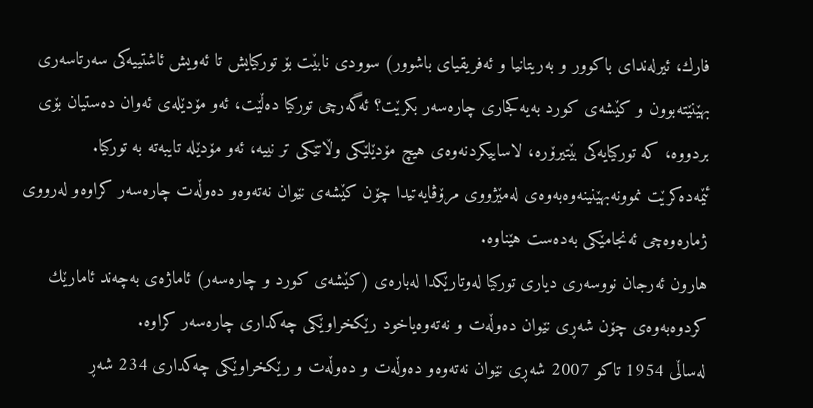فارك، ئیرله‌ندای باكوور و به‌ریتانیا و ئه‌فریقیای باشوور) سوودی نابێت بۆ توركیایش تا ئه‌ویش ئاشتییه‌كی سه‌رتاسه‌ری بهێنێته‌بوون و كێشه‌ی كورد به‌یه‌كجاری چاره‌سه‌ر بكرێت؟ ئەگەرچی توركیا دەڵێت، ئەو مۆدێلەی ئەوان دەستیان بۆی بردووە، كە توركیایەكی بێتیرۆرە، لاساییكردنەوەی هیچ مۆدێلێكی وڵاتێكی تر نییە، ئەو مۆدێلە تایبەتە بە توركیا.
ئێمه‌ده‌كرێت نموونه‌بهێنینه‌وه‌به‌وه‌ی له‌مێژووی مرۆڤایه‌تیدا چۆن كێشه‌ی نێوان نه‌ته‌وه‌و ده‌وڵه‌ت چاره‌سه‌ر كراوه‌و له‌رووی ژماره‌وه‌چی ئه‌نجامێكی به‌ده‌ست هێناوه‌.
هارون ئه‌رجان نووسه‌ری دیاری توركیا له‌وتارێكدا له‌باره‌ی (كێشه‌ی كورد و چاره‌سه‌ر) ئاماژه‌ی به‌چه‌ند ئامارێك كردوه‌به‌وه‌ی چۆن شه‌ڕی نێوان ده‌وڵه‌ت و نه‌ته‌وه‌یاخود رێكخراوێكی چه‌كداری چاره‌سه‌ر كراوه‌.
له‌ساڵی 1954 تاكو 2007 شه‌ڕی نێوان نه‌ته‌وه‌و ده‌وڵه‌ت و ده‌وڵه‌ت و رێكخراوێكی چه‌كداری 234 شه‌ڕ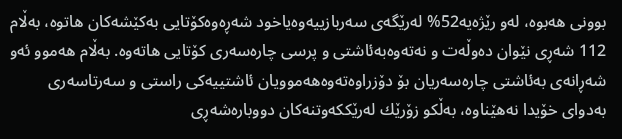بوونی هه‌بوه‌، له‌و رێژه‌یه‌52% له‌رێگه‌ی سه‌ربازییه‌وه‌یاخود شه‌ڕه‌وه‌كۆتایی به‌كێشه‌كان هاتوه‌، به‌ڵام 112 شه‌ڕی نێوان ده‌وڵه‌ت و نه‌ته‌وه‌به‌ئاشتی و پرسی چاره‌سه‌ری كۆتایی هاته‌وه‌. به‌ڵام هه‌موو ئه‌و شه‌ڕانه‌ی به‌ئاشتی چاره‌سه‌ریان بۆ دۆزراوه‌ته‌وه‌هه‌موویان ئاشتییه‌كی راستی و سه‌رتاسه‌ری به‌دوای خۆیدا نه‌هێناوه‌، به‌ڵكو زۆرێك له‌رێككه‌وتنه‌كان دووباره‌شه‌ڕی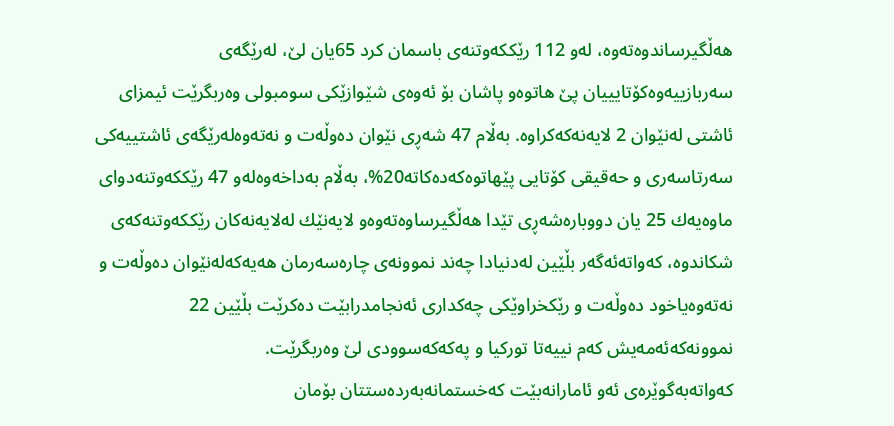هه‌ڵگیرساندوه‌ته‌وه‌، له‌و 112 رێككه‌وتنه‌ی باسمان كرد 65یان لێ، له‌رێگه‌ی سه‌ربازییه‌وه‌كۆتایییان پێ هاتوه‌و پاشان بۆ ئه‌وه‌ی شێوازێكی سومبولی وه‌ربگرێت ئیمزای ئاشتی له‌نێوان 2 لایه‌نه‌كه‌كراوه‌. به‌ڵام 47 شه‌ڕی نێوان ده‌وڵه‌ت و نه‌ته‌وه‌له‌رێگه‌ی ئاشتییه‌كی سه‌رتاسه‌ری و حه‌قیقی كۆتایی پێهاتوه‌كه‌ده‌كاته‌20%، به‌ڵام به‌داخه‌وه‌له‌و 47 رێككه‌وتنه‌دوای ماوه‌یه‌ك 25 یان دووباره‌شه‌ڕی تێدا هه‌ڵگیرساوه‌ته‌وه‌و لایه‌نێك له‌لایه‌نه‌كان رێككه‌وتنه‌كه‌ی شكاندوه‌، كه‌واته‌ئه‌گه‌ر بڵێین له‌دنیادا چه‌ند نموونه‌ی چاره‌سه‌رمان هه‌یه‌كه‌له‌نێوان ده‌وڵه‌ت و نه‌ته‌وه‌یاخود ده‌وڵه‌ت و رێكخراوێكی چه‌كداری ئه‌نجامدرابێت ده‌كرێت بڵێین 22 نموونه‌كه‌ئه‌مه‌یش كه‌م نییه‌تا توركیا و په‌كه‌كه‌سوودی لێ وه‌ربگرێت.
كه‌واته‌به‌گوێره‌ی ئه‌و ئامارانه‌بێت كه‌خستمانه‌به‌رده‌ستتان بۆمان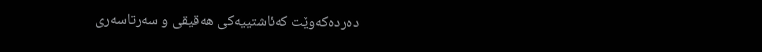ده‌رده‌كه‌وێت كه‌ئاشتییه‌كی هه‌قیقی و سه‌رتاسه‌ری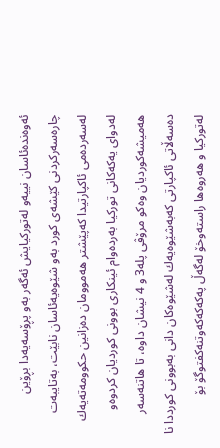ئه‌وه‌نده‌ئاسان نییه‌و له‌توركیایش ئه‌گه‌ر به‌و پڕۆسه‌یه‌دا بڕۆین چاره‌سه‌ركردنی كێشه‌ی كورد به‌و شێوه‌یه‌ئاسان نابێت، به‌تایبه‌ت له‌سه‌رده‌می ئاكپارتیدا كه‌پێشتر هه‌موومان ده‌زانین حكوومه‌ته‌یه‌ك له‌دوای یه‌كه‌كانی توركیا به‌رده‌وام ئینكاری بوونی كوردیان كردوه‌و هه‌میشه‌كوردیان وه‌كو مرۆڤی پله‌3 و 4 نیشان داوه‌، تا هاتنه‌سه‌ر ده‌سه‌ڵاتی ئاكپارتی كه‌به‌شێوه‌یه‌ك له‌شێوه‌كان دانی به‌بوونی كورددا نا له‌توركیا و هه‌روه‌ها راسته‌وخۆ له‌گه‌ڵ په‌كه‌كه‌كه‌وتنه‌كفتوگۆ بۆ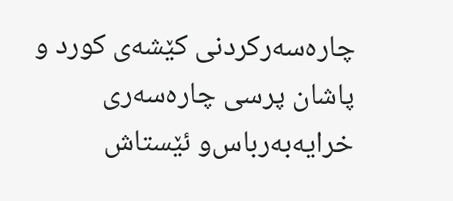چاره‌سه‌ركردنی كێشه‌ی كورد و پاشان پرسی چاره‌سه‌ری خرایه‌به‌رباس‌و ئێستاش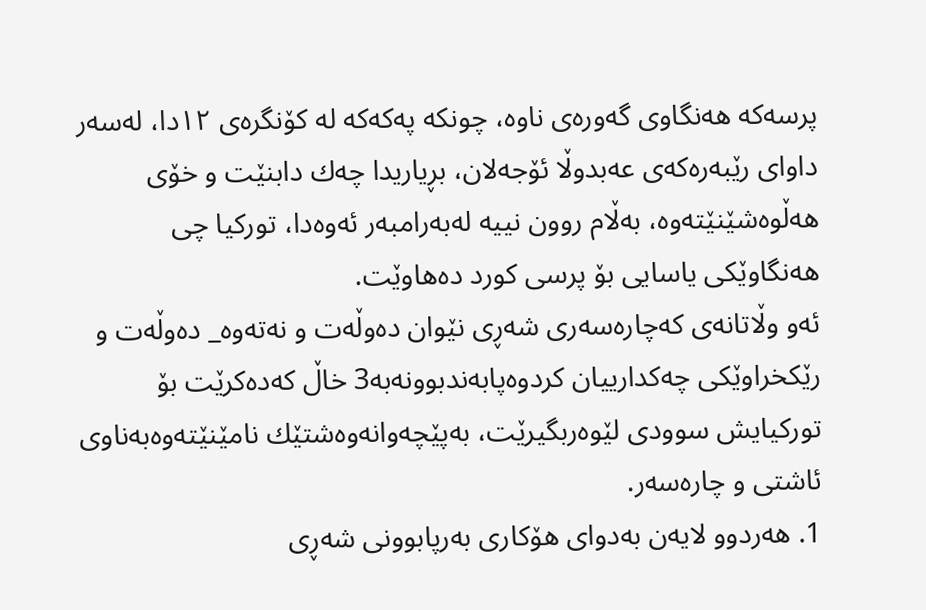پرسەكە هەنگاوی گەورەی ناوە، چونكە پەكەكە لە كۆنگرەی ١٢دا، لەسەر داوای رێبەرەكەی عەبدوڵا ئۆجەلان، بڕیاریدا چەك دابنێت و خۆی هەڵوەشێنێتەوە، بەڵام روون نییە لەبەرامبەر ئەوەدا، توركیا چی هەنگاوێكی یاسایی بۆ پرسی كورد دەهاوێت.
ئه‌و وڵاتانه‌ی كه‌چاره‌سه‌ری شه‌ڕی نێوان ده‌وڵه‌ت و نه‌ته‌وه‌_ ده‌وڵه‌ت و رێكخراوێكی چه‌كدارییان كردوه‌پابه‌ندبوونه‌به‌3 خاڵ كه‌ده‌كرێت بۆ توركیایش سوودی لێوه‌ربگیرێت، به‌پێچه‌وانه‌وه‌شتێك نامێنێته‌وه‌به‌ناوی ئاشتی و چاره‌سه‌ر.
1. هه‌ردوو لایه‌ن به‌دوای هۆكاری به‌رپابوونی شه‌ڕی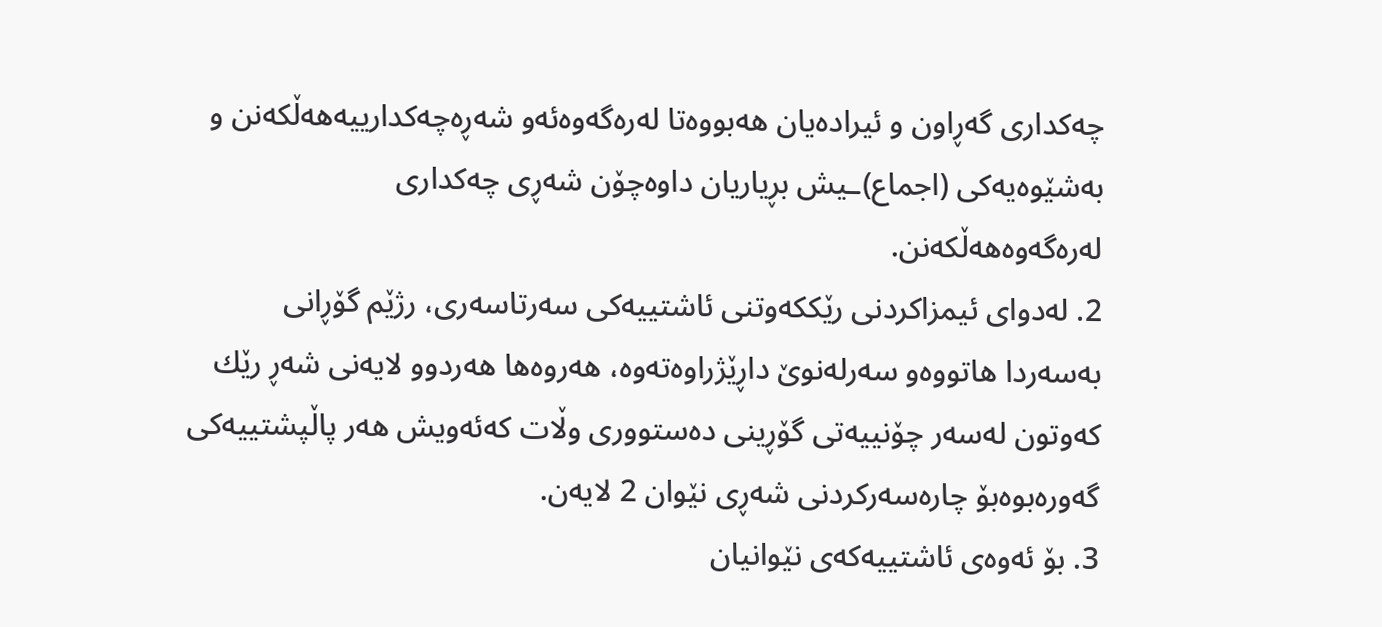چه‌كداری گه‌ڕاون و ئیراده‌یان هه‌بووه‌تا له‌ره‌گه‌وه‌ئه‌و شه‌ڕه‌چه‌كدارییه‌هه‌ڵكه‌نن و به‌شێوه‌یه‌كی (اجماع)ـیش بڕیاریان داوه‌چۆن شه‌ڕی چه‌كداری له‌ره‌گه‌وه‌هه‌ڵكه‌نن.
2. له‌دوای ئیمزاكردنی رێككه‌وتنی ئاشتییه‌كی سه‌رتاسه‌ری، رژێم گۆڕانی به‌سه‌ردا هاتووه‌و سه‌رله‌نوێ داڕێژراوه‌ته‌وه‌، هه‌روه‌ها هه‌ردوو لایه‌نی شه‌ڕ رێك كه‌وتون له‌سه‌ر چۆنییه‌تی گۆڕینی ده‌ستووری وڵات كه‌ئه‌ویش هه‌ر پاڵپشتییه‌كی گه‌وره‌بوه‌بۆ چاره‌سه‌ركردنی شه‌ڕی نێوان 2 لایه‌ن.
3. بۆ ئه‌وه‌ی ئاشتییه‌كه‌ی نێوانیان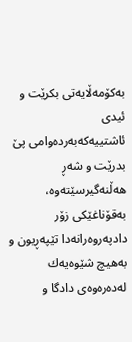به‌كۆمه‌ڵایه‌تی بكرێت و ئیدی ئاشتییه‌كه‌به‌رده‌وامی پێ بدرێت و شه‌ڕ هه‌ڵنه‌گیرسێته‌وه‌، به‌قۆناغێكی زۆر دادپه‌روه‌رانه‌دا تێپه‌ڕیون و به‌هیچ شێوه‌یه‌ك له‌ده‌ره‌وه‌ی دادگا و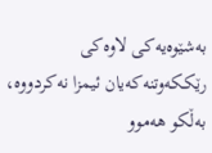به‌شێوه‌یه‌كی لاوه‌كی رێككه‌وتنه‌كه‌یان ئیمزا نه‌كردووه‌، به‌ڵكو هه‌موو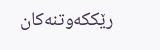رێككه‌وتنه‌كان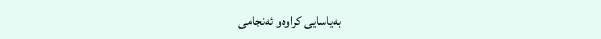به‌یاسایی كراوه‌و ئه‌نجامی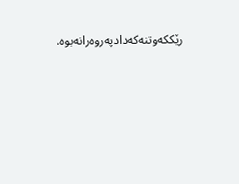رێككه‌وتنه‌كه‌دادپه‌روه‌رانه‌بوه‌.